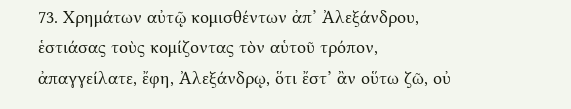73. Χρημάτων αὐτῷ κομισθέντων ἀπ’ Ἀλεξάνδρου, ἑστιάσας τοὺς κομίζοντας τὸν αὑτοῦ τρόπον, ἀπαγγείλατε, ἔφη, Ἀλεξάνδρῳ, ὅτι ἔστ’ ἂν οὕτω ζῶ, οὐ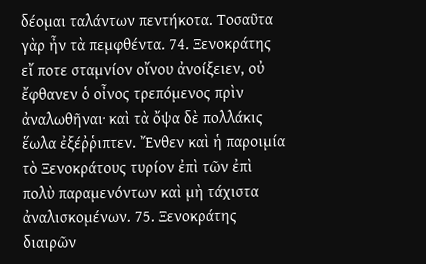δέομαι ταλάντων πεντήκοτα. Τοσαῦτα γὰρ ἦν τὰ πεμφθέντα. 74. Ξενοκράτης εἴ ποτε σταμνίον οἴνου ἀνοίξειεν, οὐ ἔφθανεν ὁ οἶνος τρεπόμενος πρὶν ἀναλωθῆναι· καὶ τὰ ὄψα δὲ πολλάκις ἕωλα ἐξέῤῥιπτεν. Ἔνθεν καὶ ἡ παροιμία τὸ Ξενοκράτους τυρίον ἐπὶ τῶν ἐπὶ πολὺ παραμενόντων καὶ μὴ τάχιστα ἀναλισκομένων. 75. Ξενοκράτης διαιρῶν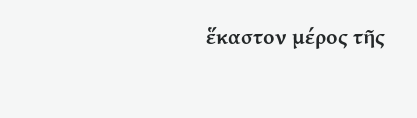ἕκαστον μέρος τῆς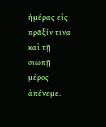ἡμέρας εἰς πρᾶξίν τινα καὶ τῇ σιωπῇ μέρος ἀπένεμε.